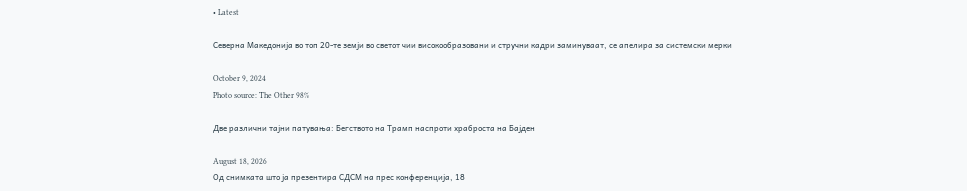• Latest

Северна Македонија во топ 20-те земји во светот чии високообразовани и стручни кадри заминуваат, се апелира за системски мерки

October 9, 2024
Photo source: The Other 98%

Две различни тајни патувања: Бегството на Трамп наспроти храброста на Бајден

August 18, 2026
Од снимката што ја презентира СДСМ на прес конференција, 18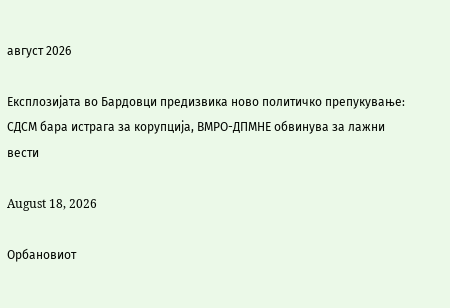август 2026

Експлозијата во Бардовци предизвика ново политичко препукување: СДСМ бара истрага за корупција, ВМРО-ДПМНЕ обвинува за лажни вести

August 18, 2026

Орбановиот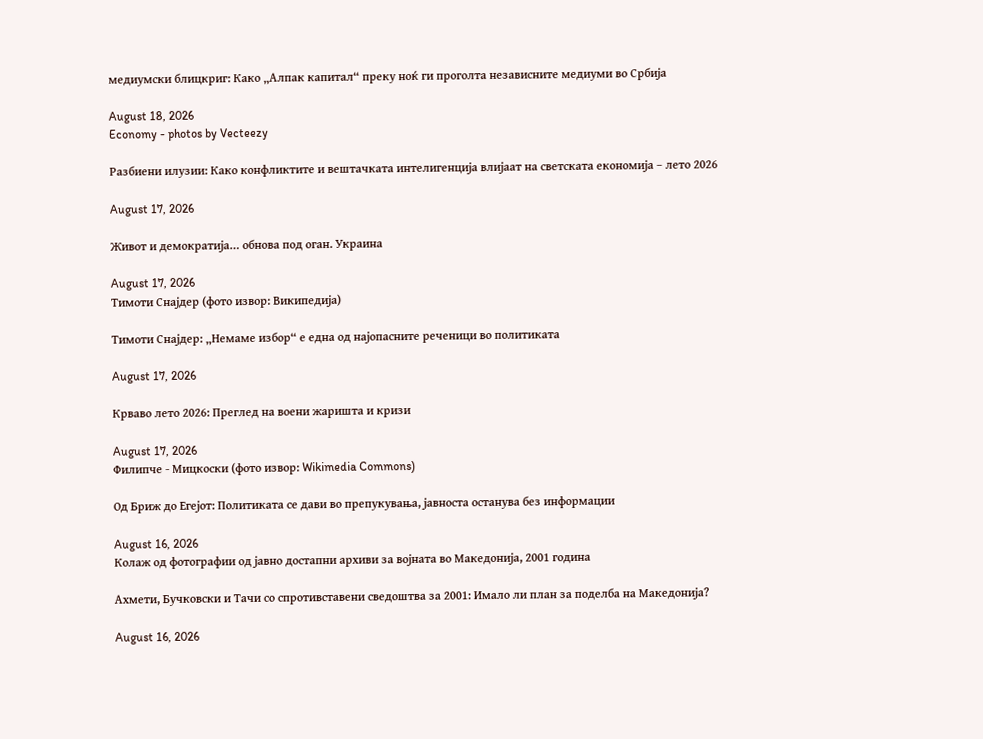медиумски блицкриг: Како „Алпак капитал“ преку ноќ ги проголта независните медиуми во Србија

August 18, 2026
Economy - photos by Vecteezy

Разбиени илузии: Како конфликтите и вештачката интелигенција влијаат на светската економија – лето 2026

August 17, 2026

Живот и демократија… обнова под оган. Украина

August 17, 2026
Тимоти Снајдер (фото извор: Википедија)

Тимоти Снајдер: „Немаме избор“ е една од најопасните реченици во политиката

August 17, 2026

Крваво лето 2026: Преглед на воени жаришта и кризи

August 17, 2026
Филипче - Мицкоски (фото извор: Wikimedia Commons)

Од Бриж до Егејот: Политиката се дави во препукувања, јавноста останува без информации

August 16, 2026
Колаж од фотографии од јавно достапни архиви за војната во Македонија, 2001 година

Ахмети, Бучковски и Тачи со спротивставени сведоштва за 2001: Имало ли план за поделба на Македонија?

August 16, 2026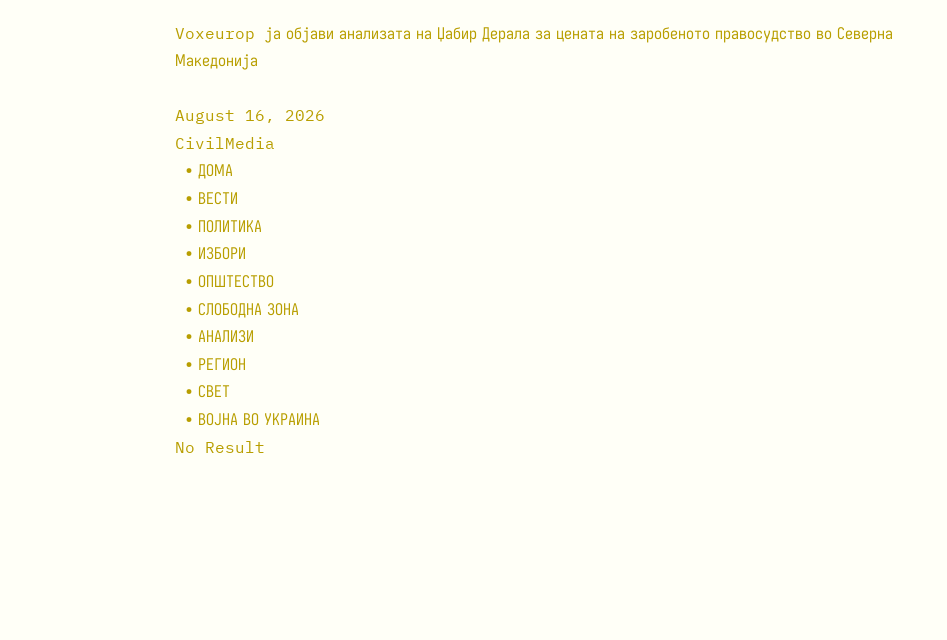Voxeurop ја објави анализата на Џабир Дерала за цената на заробеното правосудство во Северна Македонија

August 16, 2026
CivilMedia
  • ДОМА
  • ВЕСТИ
  • ПОЛИТИКА
  • ИЗБОРИ
  • ОПШТЕСТВО
  • СЛОБОДНА ЗОНА
  • АНАЛИЗИ
  • РЕГИОН
  • СВЕТ
  • ВОЈНА ВО УКРАИНА
No Result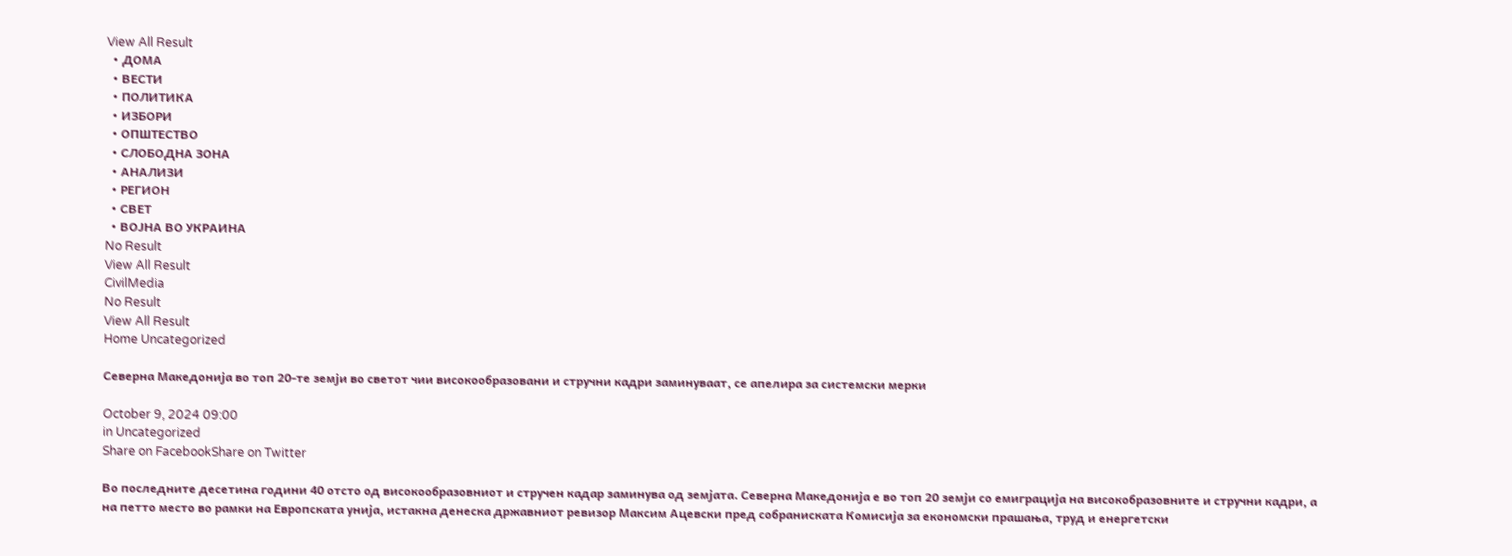View All Result
  • ДОМА
  • ВЕСТИ
  • ПОЛИТИКА
  • ИЗБОРИ
  • ОПШТЕСТВО
  • СЛОБОДНА ЗОНА
  • АНАЛИЗИ
  • РЕГИОН
  • СВЕТ
  • ВОЈНА ВО УКРАИНА
No Result
View All Result
CivilMedia
No Result
View All Result
Home Uncategorized

Северна Македонија во топ 20-те земји во светот чии високообразовани и стручни кадри заминуваат, се апелира за системски мерки

October 9, 2024 09:00
in Uncategorized
Share on FacebookShare on Twitter

Во последните десетина години 40 отсто од високообразовниот и стручен кадар заминува од земјата. Северна Македонија е во топ 20 земји со емиграција на високобразовните и стручни кадри, а на петто место во рамки на Европската унија, истакна денеска државниот ревизор Максим Ацевски пред собраниската Комисија за економски прашања, труд и енергетски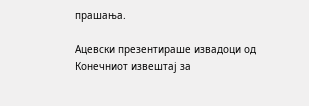прашања.

Ацевски презентираше извадоци од Конечниот извештај за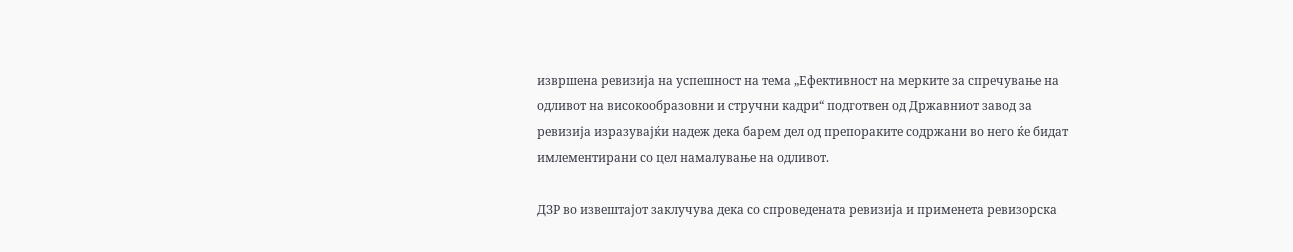извршена ревизија на успешност на тема „Ефективност на мерките за спречување на одливот на високообразовни и стручни кадри“ подготвен од Државниот завод за ревизија изразувајќи надеж дека барем дел од препораките содржани во него ќе бидат имлементирани со цел намалување на одливот.

ДЗР во извештајот заклучува дека со спроведената ревизија и применета ревизорска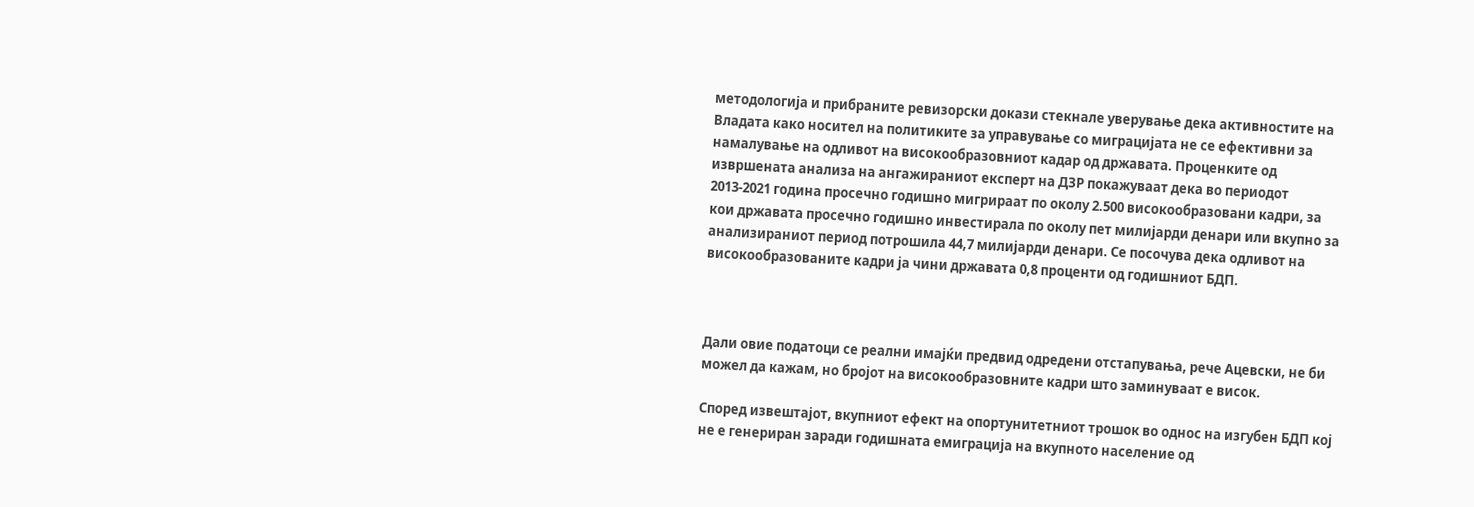методологија и прибраните ревизорски докази стекнале уверување дека активностите на Владата како носител на политиките за управување со миграцијата не се ефективни за намалување на одливот на високообразовниот кадар од државата. Проценките од извршената анализа на ангажираниот експерт на ДЗР покажуваат дека во периодот 2013-2021 година просечно годишно мигрираат по околу 2.500 високообразовани кадри, за кои државата просечно годишно инвестирала по околу пет милијарди денари или вкупно за анализираниот период потрошила 44,7 милијарди денари. Се посочува дека одливот на високообразованите кадри ја чини државата 0,8 проценти од годишниот БДП.



Дали овие податоци се реални имајќи предвид одредени отстапувања, рече Ацевски, не би можел да кажам, но бројот на високообразовните кадри што заминуваат е висок.

Според извештајот, вкупниот ефект на опортунитетниот трошок во однос на изгубен БДП кој не е генериран заради годишната емиграција на вкупното население од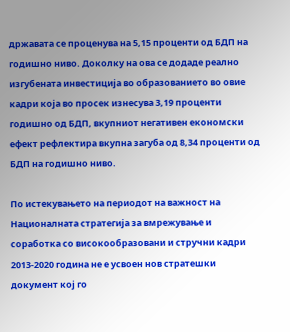државата се проценува на 5,15 проценти од БДП на годишно ниво. Доколку на ова се додаде реално изгубената инвестиција во образованието во овие кадри која во просек изнесува 3,19 проценти годишно од БДП, вкупниот негативен економски ефект рефлектира вкупна загуба од 8,34 проценти од БДП на годишно ниво.

По истекувањето на периодот на важност на Националната стратегија за вмрежување и соработка со високообразовани и стручни кадри 2013-2020 година не е усвоен нов стратешки документ кој го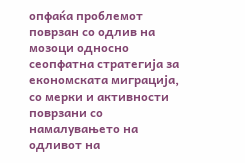опфаќа проблемот поврзан со одлив на мозоци односно сеопфатна стратегија за економската миграција, со мерки и активности поврзани со намалувањето на одливот на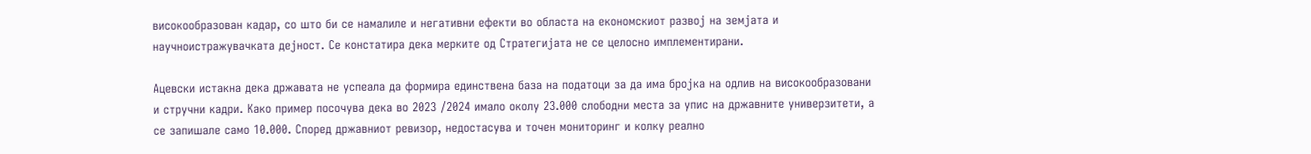високообразован кадар, со што би се намалиле и негативни ефекти во областа на економскиот развој на земјата и научноистражувачката дејност. Се констатира дека мерките од Стратегијата не се целосно имплементирани.

Ацевски истакна дека државата не успеала да формира единствена база на податоци за да има бројка на одлив на високообразовани и стручни кадри. Како пример посочува дека во 2023 /2024 имало околу 23.000 слободни места за упис на државните универзитети, а се запишале само 10.000. Според државниот ревизор, недостасува и точен мониторинг и колку реално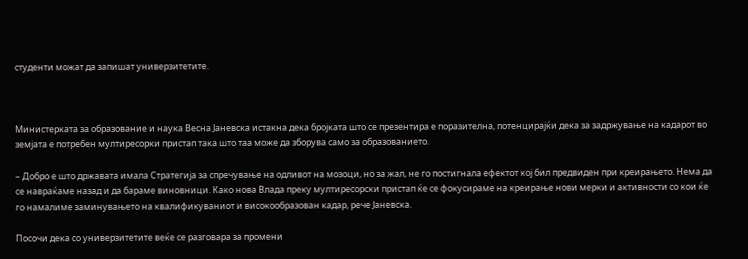студенти можат да запишат универзитетите.



Министерката за образование и наука Весна Јаневска истакна дека бројката што се презентира е поразителна, потенцирајќи дека за задржување на кадарот во земјата е потребен мултиресорки пристап така што таа може да зборува само за образованието.

– Добро е што државата имала Стратегија за спречување на одливот на мозоци, но за жал, не го постигнала ефектот кој бил предвиден при креирањето. Нема да се навраќаме назад и да бараме виновници. Како нова Влада преку мултиресорски пристап ќе се фокусираме на креирање нови мерки и активности со кои ќе го намалиме заминувањето на квалификуваниот и високообразован кадар, рече Јаневска.

Посочи дека со универзитетите веќе се разговара за промени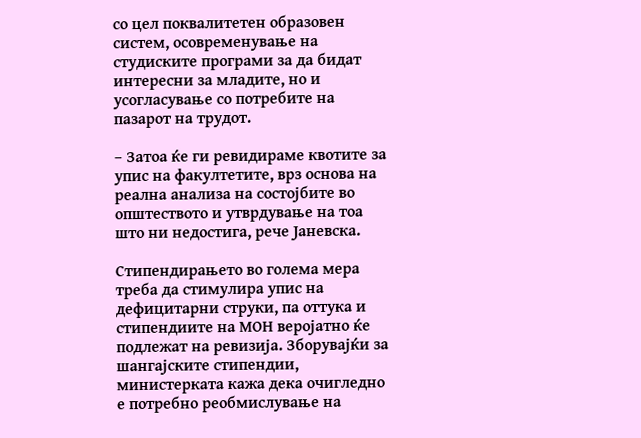со цел поквалитетен образовен систем, осовременување на студиските програми за да бидат интересни за младите, но и усогласување со потребите на пазарот на трудот.

– Затоа ќе ги ревидираме квотите за упис на факултетите, врз основа на реална анализа на состојбите во општеството и утврдување на тоа што ни недостига, рече Јаневска.

Стипендирањето во голема мера треба да стимулира упис на дефицитарни струки, па оттука и стипендиите на МОН веројатно ќе подлежат на ревизија. Зборувајќи за шангајските стипендии, министерката кажа дека очигледно е потребно реобмислување на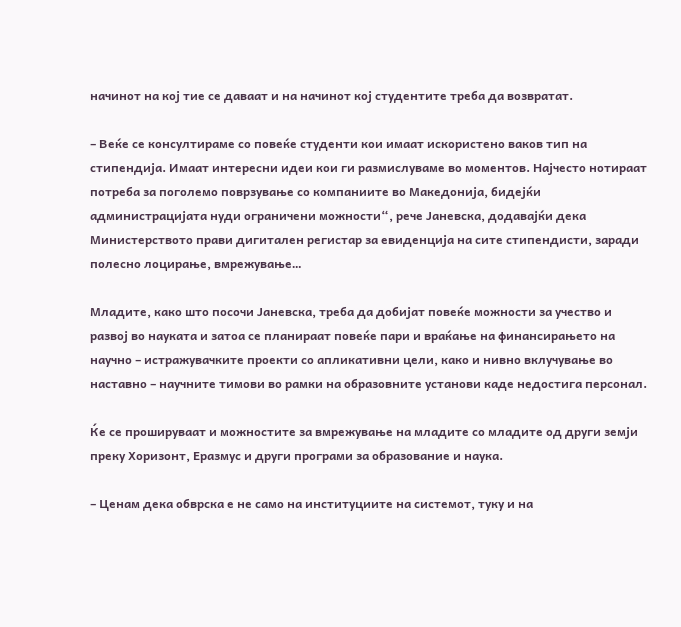начинот на кој тие се даваат и на начинот кој студентите треба да возвратат.

– Веќе се консултираме со повеќе студенти кои имаат искористено ваков тип на стипендија. Имаат интересни идеи кои ги размислуваме во моментов. Најчесто нотираат потреба за поголемо поврзување со компаниите во Македонија, бидејќи администрацијата нуди ограничени можности“, рече Јаневска, додавајќи дека Министерството прави дигитален регистар за евиденција на сите стипендисти, заради полесно лоцирање, вмрежување…

Младите, како што посочи Јаневска, треба да добијат повеќе можности за учество и развој во науката и затоа се планираат повеќе пари и враќање на финансирањето на научно – истражувачките проекти со апликативни цели, како и нивно вклучување во наставно – научните тимови во рамки на образовните установи каде недостига персонал.

Ќе се прошируваат и можностите за вмрежување на младите со младите од други земји преку Хоризонт, Еразмус и други програми за образование и наука.

– Ценам дека обврска е не само на институциите на системот, туку и на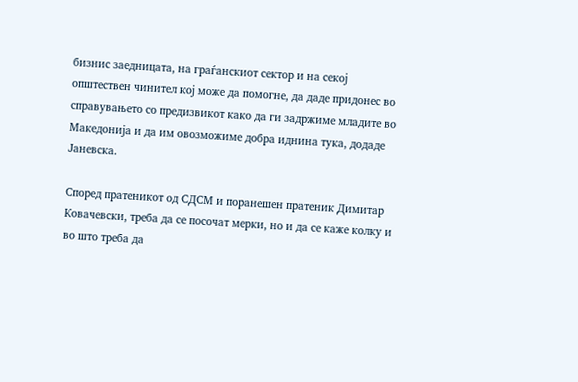бизнис заедницата, на граѓанскиот сектор и на секој општествен чинител кој може да помогне, да даде придонес во справувањето со предизвикот како да ги задржиме младите во Македонија и да им овозможиме добра иднина тука, додаде Јаневска.

Според пратеникот од СДСМ и поранешен пратеник Димитар Ковачевски, треба да се посочат мерки, но и да се каже колку и во што треба да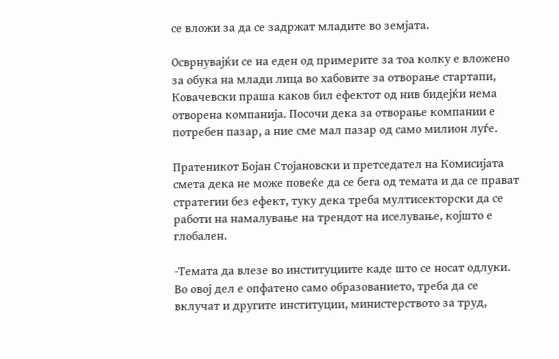се вложи за да се задржат младите во земјата.

Осврнувајќи се на еден од примерите за тоа колку е вложено за обука на млади лица во хабовите за отворање стартапи, Ковачевски праша каков бил ефектот од нив бидејќи нема отворена компанија. Посочи дека за отворање компании е потребен пазар, а ние сме мал пазар од само милион луѓе.

Пратеникот Бојан Стојановски и претседател на Комисијата смета дека не може повеќе да се бега од темата и да се прават стратегии без ефект, туку дека треба мултисекторски да се работи на намалување на трендот на иселување, којшто е глобален.

-Темата да влезе во институциите каде што се носат одлуки. Во овој дел е опфатено само образованието, треба да се вклучат и другите институции, министерството за труд,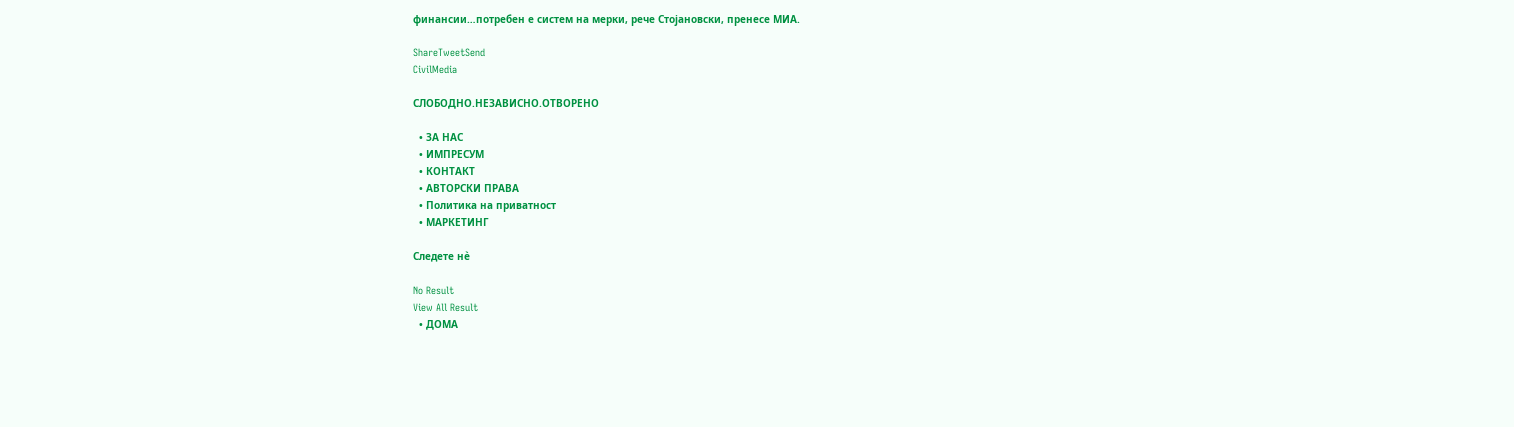финансии…потребен е систем на мерки, рече Стојановски, пренесе МИА.

ShareTweetSend
CivilMedia

СЛОБОДНО.НЕЗАВИСНО.ОТВОРЕНО

  • ЗА НАС
  • ИМПРЕСУМ
  • КОНТАКТ
  • АВТОРСКИ ПРАВА
  • Политика на приватност
  • МАРКЕТИНГ

Следете нè

No Result
View All Result
  • ДОМА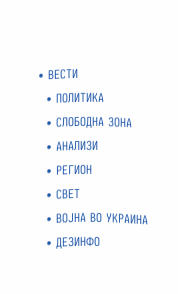• ВЕСТИ
  • ПОЛИТИКА
  • СЛОБОДНА ЗОНА
  • АНАЛИЗИ
  • РЕГИОН
  • СВЕТ
  • ВОЈНА ВО УКРАИНА
  • ДЕЗИНФО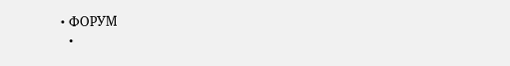• ФОРУМ
  •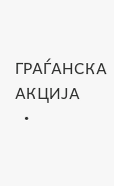ГРАЃАНСКА АКЦИЈА
  •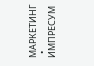МАРКЕТИНГ
  • ИМПРЕСУМ